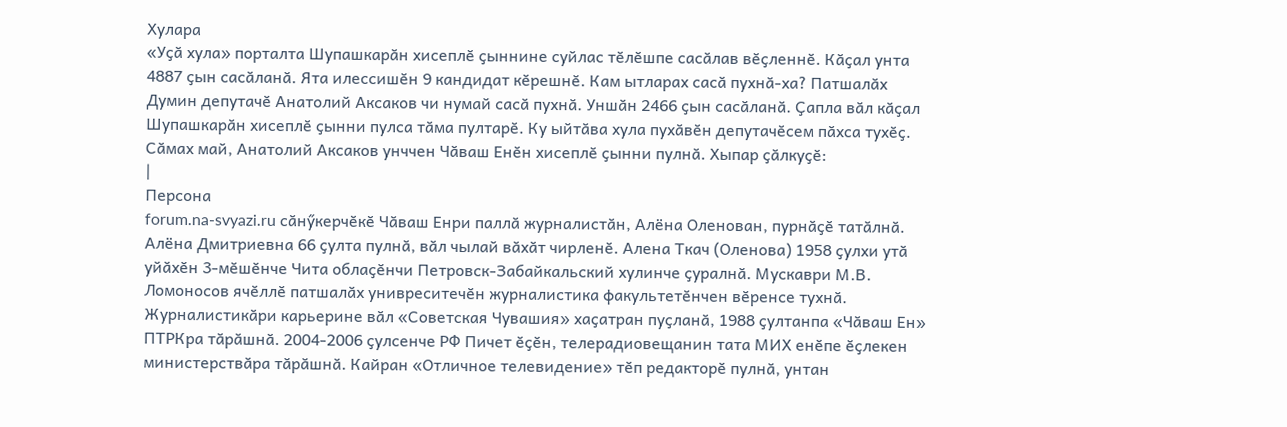Хулара
«Уҫӑ хула» порталта Шупашкарӑн хисеплӗ ҫыннине суйлас тӗлӗшпе сасӑлав вӗҫленнӗ. Кӑҫал унта 4887 ҫын сасӑланӑ. Ята илессишӗн 9 кандидат кӗрешнӗ. Кам ытларах сасӑ пухнӑ-ха? Патшалӑх Думин депутачӗ Анатолий Аксаков чи нумай сасӑ пухнӑ. Уншӑн 2466 ҫын сасӑланӑ. Ҫапла вӑл кӑҫал Шупашкарӑн хисеплӗ ҫынни пулса тӑма пултарӗ. Ку ыйтӑва хула пухӑвӗн депутачӗсем пӑхса тухӗҫ. Сӑмах май, Анатолий Аксаков унччен Чӑваш Енӗн хисеплӗ ҫынни пулнӑ. Хыпар ҫӑлкуҫӗ:
|
Персона
forum.na-svyazi.ru сӑнӳкерчӗкӗ Чӑваш Енри паллӑ журналистӑн, Алёна Оленован, пурнӑҫӗ татӑлнӑ. Алёна Дмитриевна 66 ҫулта пулнӑ, вӑл чылай вӑхӑт чирленӗ. Алена Ткач (Оленова) 1958 ҫулхи утӑ уйӑхӗн 3-мӗшӗнче Чита облаҫӗнчи Петровск-Забайкальский хулинче ҫуралнӑ. Мускаври М.В. Ломоносов ячӗллӗ патшалӑх унивреситечӗн журналистика факультетӗнчен вӗренсе тухнӑ. Журналистикӑри карьерине вӑл «Советская Чувашия» хаҫатран пуҫланӑ, 1988 ҫултанпа «Чӑваш Ен» ПТРКра тӑрӑшнӑ. 2004-2006 ҫулсенче РФ Пичет ӗҫӗн, телерадиовещанин тата МИХ енӗпе ӗҫлекен министерствӑра тӑрӑшнӑ. Кайран «Отличное телевидение» тӗп редакторӗ пулнӑ, унтан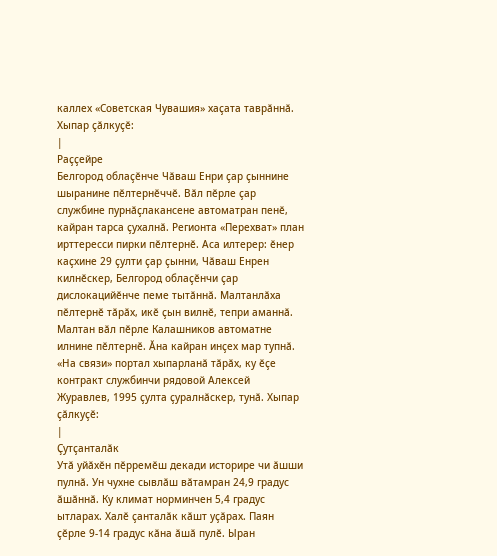каллех «Советская Чувашия» хаҫата таврӑннӑ. Хыпар ҫӑлкуҫӗ:
|
Раҫҫейре
Белгород облаҫӗнче Чӑваш Енри ҫар ҫыннине шыранине пӗлтернӗччӗ. Вӑл пӗрле ҫар службине пурнӑҫлакансене автоматран пенӗ, кайран тарса ҫухалнӑ. Регионта «Перехват» план ирттересси пирки пӗлтернӗ. Аса илтерер: ӗнер каҫхине 29 ҫулти ҫар ҫынни, Чӑваш Енрен килнӗскер, Белгород облаҫӗнчи ҫар дислокацийӗнче пеме тытӑннӑ. Малтанлӑха пӗлтернӗ тӑрӑх, икӗ ҫын вилнӗ, тепри аманнӑ. Малтан вӑл пӗрле Калашников автоматне илнине пӗлтернӗ. Ӑна кайран инҫех мар тупнӑ. «На связи» портал хыпарланӑ тӑрӑх, ку ӗҫе контракт службинчи рядовой Алексей Журавлев, 1995 ҫулта ҫуралнӑскер, тунӑ. Хыпар ҫӑлкуҫӗ:
|
Ҫутҫанталӑк
Утӑ уйӑхӗн пӗрремӗш декади историре чи ӑшши пулнӑ. Ун чухне сывлӑш вӑтамран 24,9 градус ӑшӑннӑ. Ку климат норминчен 5,4 градус ытларах. Халӗ ҫанталӑк кӑшт уҫӑрах. Паян ҫӗрле 9-14 градус кӑна ӑшӑ пулӗ. Ыран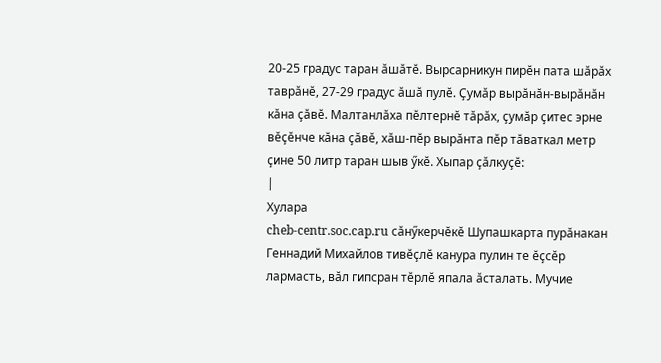20-25 градус таран ӑшӑтӗ. Вырсарникун пирӗн пата шӑрӑх таврӑнӗ, 27-29 градус ӑшӑ пулӗ. Ҫумӑр вырӑнӑн-вырӑнӑн кӑна ҫӑвӗ. Малтанлӑха пӗлтернӗ тӑрӑх, ҫумӑр ҫитес эрне вӗҫӗнче кӑна ҫӑвӗ, хӑш-пӗр вырӑнта пӗр тӑваткал метр ҫине 50 литр таран шыв ӳкӗ. Хыпар ҫӑлкуҫӗ:
|
Хулара
cheb-centr.soc.cap.ru сӑнӳкерчӗкӗ Шупашкарта пурӑнакан Геннадий Михайлов тивӗҫлӗ канура пулин те ӗҫсӗр лармасть, вӑл гипсран тӗрлӗ япала ӑсталать. Мучие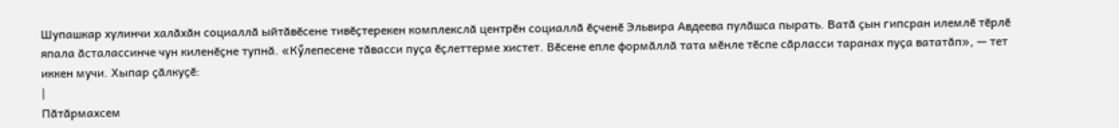Шупашкар хулинчи халӑхӑн социаллӑ ыйтӑвӗсене тивӗҫтерекен комплекслӑ центрӗн социаллӑ ӗҫченӗ Эльвира Авдеева пулӑшса пырать. Ватӑ ҫын гипсран илемлӗ тӗрлӗ япала ӑсталассинче чун киленӗҫне тупнӑ. «Кӳлепесене тӑвасси пуҫа ӗҫлеттерме хистет. Вӗсене епле формӑллӑ тата мӗнле тӗспе сӑрласси таранах пуҫа вататӑп», — тет иккен мучи. Хыпар ҫӑлкуҫӗ:
|
Пӑтӑрмахсем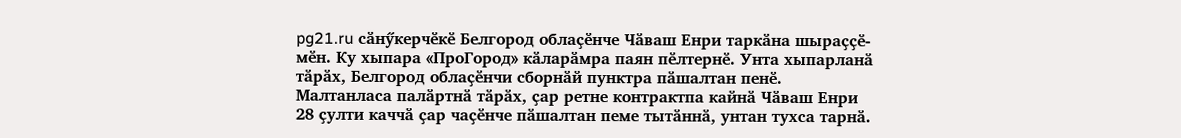pg21.ru сӑнӳкерчӗкӗ Белгород облаҫӗнче Чӑваш Енри таркӑна шыраҫҫӗ-мӗн. Ку хыпара «ПроГород» кӑларӑмра паян пӗлтернӗ. Унта хыпарланӑ тӑрӑх, Белгород облаҫӗнчи сборнӑй пунктра пӑшалтан пенӗ. Малтанласа палӑртнӑ тӑрӑх, ҫар ретне контрактпа кайнӑ Чӑваш Енри 28 ҫулти каччӑ ҫар чаҫӗнче пӑшалтан пеме тытӑннӑ, унтан тухса тарнӑ.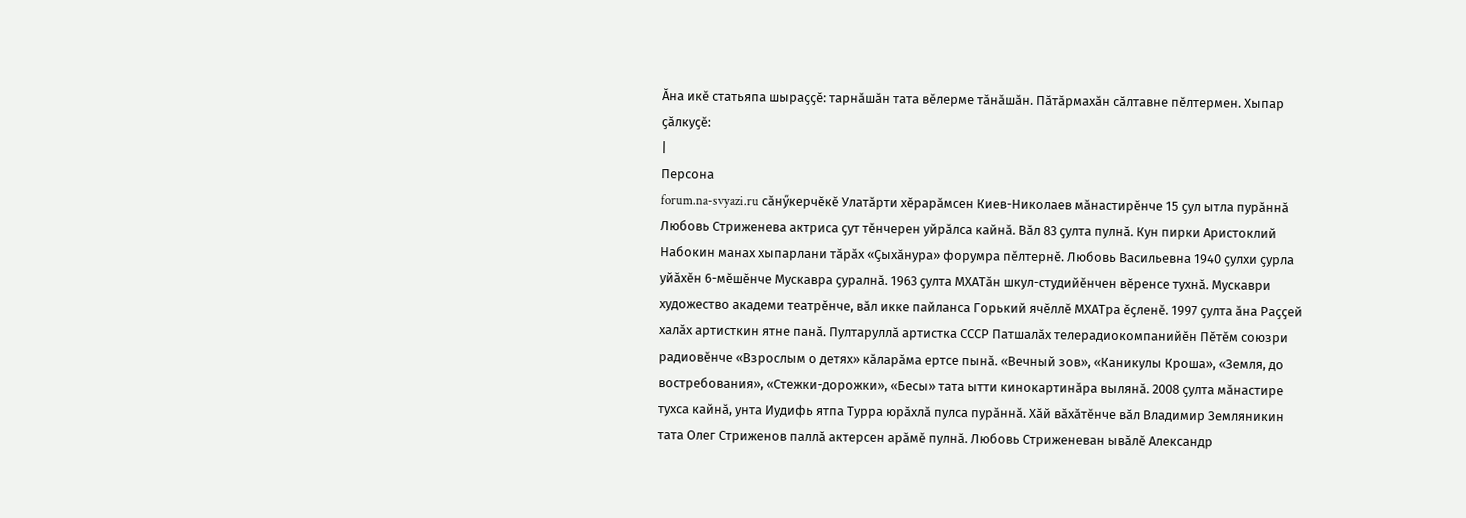Ӑна икӗ статьяпа шыраҫҫӗ: тарнӑшӑн тата вӗлерме тӑнӑшӑн. Пӑтӑрмахӑн сӑлтавне пӗлтермен. Хыпар ҫӑлкуҫӗ:
|
Персона
forum.na-svyazi.ru сӑнӳкерчӗкӗ Улатӑрти хӗрарӑмсен Киев-Николаев мӑнастирӗнче 15 ҫул ытла пурӑннӑ Любовь Стриженева актриса ҫут тӗнчерен уйрӑлса кайнӑ. Вӑл 83 ҫулта пулнӑ. Кун пирки Аристоклий Набокин манах хыпарлани тӑрӑх «Ҫыхӑнура» форумра пӗлтернӗ. Любовь Васильевна 1940 ҫулхи ҫурла уйӑхӗн 6-мӗшӗнче Мускавра ҫуралнӑ. 1963 ҫулта МХАТӑн шкул-студийӗнчен вӗренсе тухнӑ. Мускаври художество академи театрӗнче, вӑл икке пайланса Горький ячӗллӗ МХАТра ӗҫленӗ. 1997 ҫулта ӑна Раҫҫей халӑх артисткин ятне панӑ. Пултаруллӑ артистка СССР Патшалӑх телерадиокомпанийӗн Пӗтӗм союзри радиовӗнче «Взрослым о детях» кӑларӑма ертсе пынӑ. «Вечный зов», «Каникулы Кроша», «Земля, до востребования», «Стежки-дорожки», «Бесы» тата ытти кинокартинӑра вылянӑ. 2008 ҫулта мӑнастире тухса кайнӑ, унта Иудифь ятпа Турра юрӑхлӑ пулса пурӑннӑ. Хӑй вӑхӑтӗнче вӑл Владимир Земляникин тата Олег Стриженов паллӑ актерсен арӑмӗ пулнӑ. Любовь Стриженеван ывӑлӗ Александр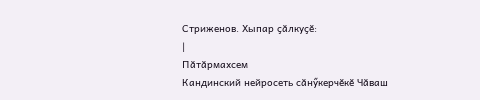Стриженов. Хыпар ҫӑлкуҫӗ:
|
Пӑтӑрмахсем
Кандинский нейросеть сӑнӳкерчӗкӗ Чӑваш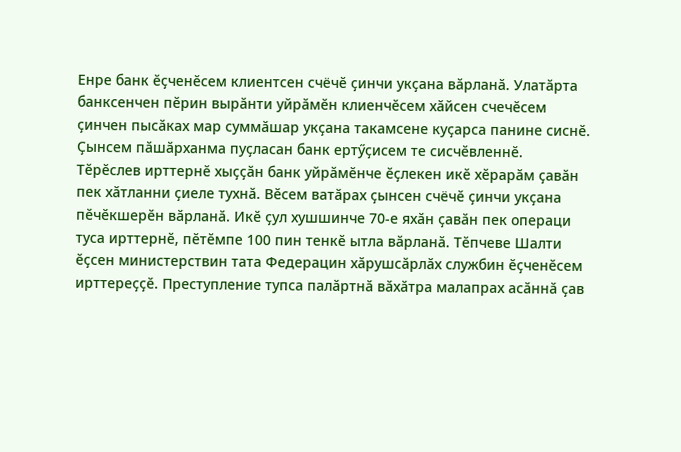Енре банк ӗҫченӗсем клиентсен счёчӗ ҫинчи укҫана вӑрланӑ. Улатӑрта банксенчен пӗрин вырӑнти уйрӑмӗн клиенчӗсем хӑйсен счечӗсем ҫинчен пысӑках мар суммӑшар укҫана такамсене куҫарса панине сиснӗ. Ҫынсем пӑшӑрханма пуҫласан банк ертӳҫисем те сисчӗвленнӗ. Тӗрӗслев ирттернӗ хыҫҫӑн банк уйрӑмӗнче ӗҫлекен икӗ хӗрарӑм ҫавӑн пек хӑтланни ҫиеле тухнӑ. Вӗсем ватӑрах ҫынсен счёчӗ ҫинчи укҫана пӗчӗкшерӗн вӑрланӑ. Икӗ ҫул хушшинче 70-е яхӑн ҫавӑн пек операци туса ирттернӗ, пӗтӗмпе 100 пин тенкӗ ытла вӑрланӑ. Тӗпчеве Шалти ӗҫсен министерствин тата Федерацин хӑрушсӑрлӑх службин ӗҫченӗсем ирттереҫҫӗ. Преступление тупса палӑртнӑ вӑхӑтра малапрах асӑннӑ ҫав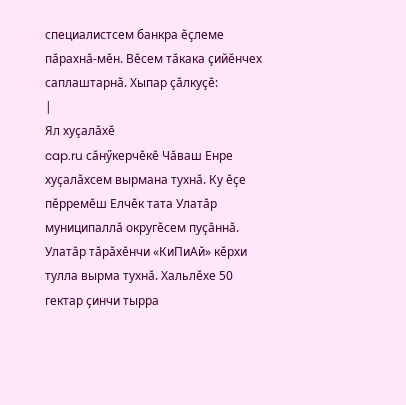специалистсем банкра ӗҫлеме пӑрахнӑ-мӗн. Вӗсем тӑкака ҫийӗнчех саплаштарнӑ. Хыпар ҫӑлкуҫӗ:
|
Ял хуҫалӑхӗ
cap.ru сӑнӳкерчӗкӗ Чӑваш Енре хуҫалӑхсем вырмана тухнӑ. Ку ӗҫе пӗрремӗш Елчӗк тата Улатӑр муниципаллӑ округӗсем пуҫӑннӑ. Улатӑр тӑрӑхӗнчи «КиПиАй» кӗрхи тулла вырма тухнӑ. Хальлӗхе 50 гектар ҫинчи тырра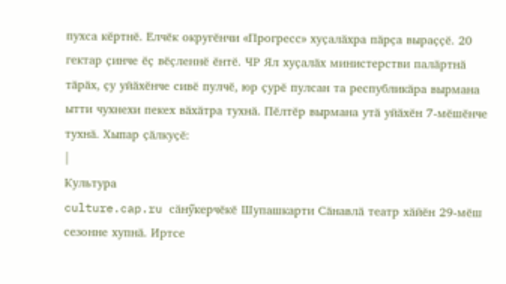пухса кӗртнӗ. Елчӗк округӗнчи «Прогресс» хуҫалӑхра пӑрҫа выраҫҫӗ. 20 гектар ҫинче ӗҫ вӗҫленнӗ ӗнтӗ. ЧР Ял хуҫалӑх министерстви палӑртнӑ тӑрӑх, ҫу уйӑхӗнче сивӗ пулчӗ, юр ҫурӗ пулсан та республикӑра вырмана ытти чухнехи пекех вӑхӑтра тухнӑ. Пӗлтӗр вырмана утӑ уйӑхӗн 7-мӗшӗнче тухнӑ. Хыпар ҫӑлкуҫӗ:
|
Культура
culture.cap.ru сӑнӳкерчӗкӗ Шупашкарти Сӑнавлӑ театр хӑйӗн 29-мӗш сезонне хупнӑ. Иртсе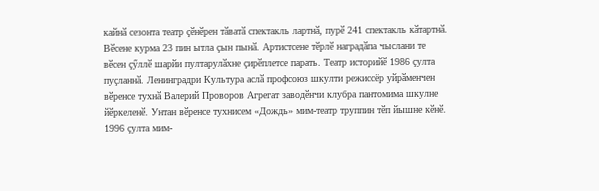кайнӑ сезонта театр ҫӗнӗрен тӑватӑ спектакль лартнӑ, пурӗ 241 спектакль кӑтартнӑ. Вӗсене курма 23 пин ытла ҫын пынӑ. Артистсене тӗрлӗ наградӑпа чыслани те вӗсен ҫӳллӗ шарйи пултарулӑхне ҫирӗплетсе парать. Театр историйӗ 1986 ҫулта пуҫланнӑ. Ленинградри Культура аслӑ профсоюз шкулти режиссёр уйрӑменчен вӗренсе тухнӑ Валерий Проворов Агрегат заводӗнчи клубра пантомима шкулне йӗркеленӗ. Унтан вӗренсе тухнисем «Дождь» мим-театр труппин тӗп йышне кӗнӗ. 1996 ҫулта мим-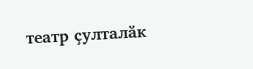театр ҫулталӑк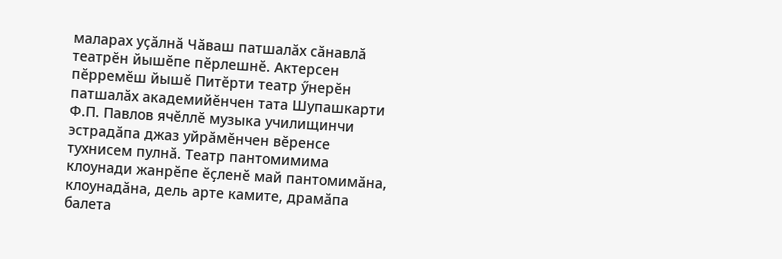маларах уҫӑлнӑ Чӑваш патшалӑх сӑнавлӑ театрӗн йышӗпе пӗрлешнӗ. Актерсен пӗрремӗш йышӗ Питӗрти театр ӳнерӗн патшалӑх академийӗнчен тата Шупашкарти Ф.П. Павлов ячӗллӗ музыка училищинчи эстрадӑпа джаз уйрӑмӗнчен вӗренсе тухнисем пулнӑ. Театр пантомимима клоунади жанрӗпе ӗҫленӗ май пантомимӑна, клоунадӑна, дель арте камите, драмӑпа балета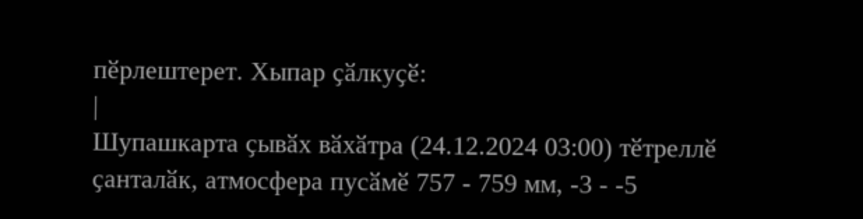пӗрлештерет. Хыпар ҫӑлкуҫӗ:
|
Шупашкарта ҫывӑх вӑхӑтра (24.12.2024 03:00) тӗтреллӗ ҫанталӑк, атмосфера пусӑмӗ 757 - 759 мм, -3 - -5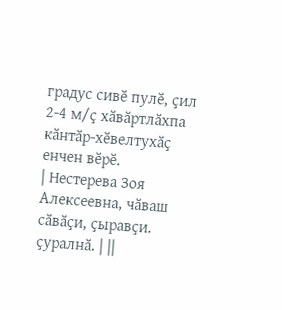градус сивӗ пулӗ, ҫил 2-4 м/ҫ хӑвӑртлӑхпа кӑнтӑр-хӗвелтухӑҫ енчен вӗрӗ.
| Нестерева Зоя Алексеевна, чӑваш сӑвӑҫи, ҫыравҫи. ҫуралнӑ. | ||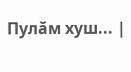Пулӑм хуш... |